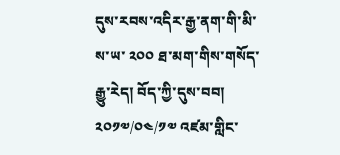དུས་རབས་འདིར་རྒྱ་ནག་གི་མི་ས་ཡ་ ༢༠༠ ཐ་མག་གིས་གསོད་རྒྱུ་རེད། བོད་ཀྱི་དུས་བབ། ༢༠༡༧/༠༤/༡༧ འཛམ་གླིང་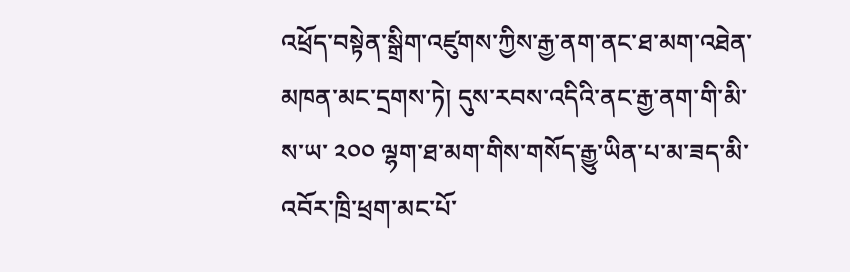འཕྲོད་བསྟེན་སྒྲིག་འཛུགས་ཀྱིས་རྒྱ་ནག་ནང་ཐ་མག་འཐེན་མཁན་མང་དྲགས་ཏེ། དུས་རབས་འདིའི་ནང་རྒྱ་ནག་གི་མི་ས་ཡ་ ༢༠༠ ལྷག་ཐ་མག་གིས་གསོད་རྒྱུ་ཡིན་པ་མ་ཟད་མི་འབོར་ཁྲི་ཕྲག་མང་པོ་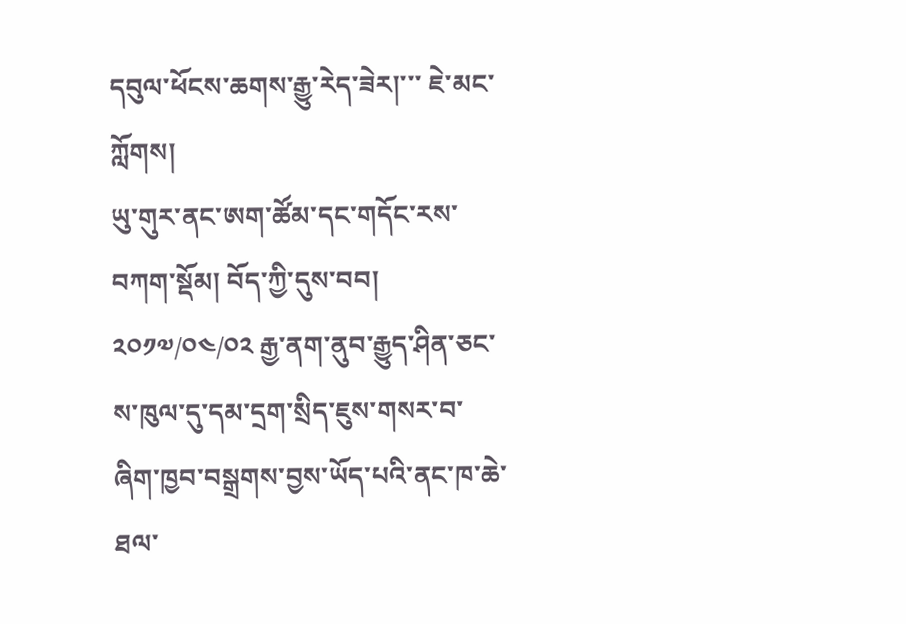དབུལ་ཕོངས་ཆགས་རྒྱུ་རེད་ཟེར།་་་ ཇེ་མང་ཀློགས།
ཡུ་གུར་ནང་ཨག་ཚོམ་དང་གདོང་རས་བཀག་སྡོམ། བོད་ཀྱི་དུས་བབ། ༢༠༡༧/༠༤/༠༢ རྒྱ་ནག་ནུབ་རྒྱུད་ཤིན་ཅང་ས་ཁུལ་དུ་དམ་དྲག་སྲིད་ཇུས་གསར་བ་ཞིག་ཁྱབ་བསྒྲགས་བྱས་ཡོད་པའི་ནང་ཁ་ཆེ་ཐལ་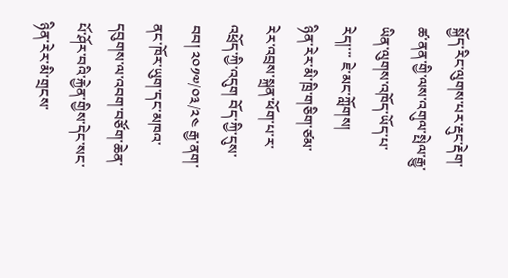སྐྱོད་རིང་ལུགས་པར་རྡུང་རྡེག་ཚ་ནན་གྱི་ལས་འགུལ་སྤེལ་རྒྱུ་ཡིན་ལུགས་འཁོད་ཡོད་པ་རེད།་་་ ཇེ་མང་ཀློགས།
ཉིན་རེར་མི་ཁྲི་གཅིག་ཙམ་རེར་འབྲས་སྐྲན་ཕོག་པ་ར་འཕྲོད་ཀྱི་འདུག བོད་ཀྱི་དུས་བབ། ༢༠༡༧/༠༣/༢༤ རྒྱ་ནག་ནང་ཁོར་ཡུག་དང་མཁའ་དབུགས་ལ་འབག་བཙོག་ཆེན་པོ་ཤོར་བའི་རྐྱེན་གྱིས་དེང་སང་ཉིན་རེར་མི་གྲངས་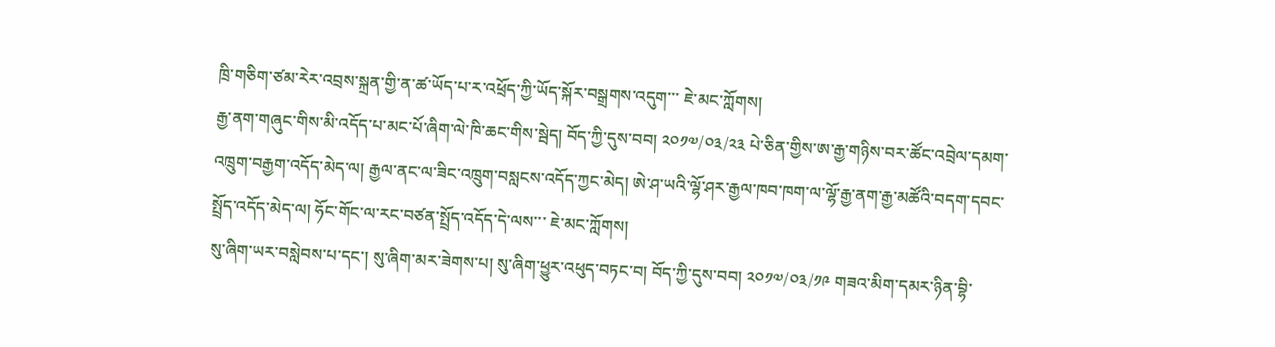ཁྲི་གཅིག་ཙམ་རེར་འབྲས་སྐྲན་གྱི་ན་ཚ་ཡོད་པ་ར་འཕྲོད་ཀྱི་ཡོད་སྐོར་བསྒྲགས་འདུག་་་ ཇེ་མང་ཀློགས།
རྒྱ་ནག་གཞུང་གིས་མི་འདོད་པ་མང་པོ་ཞིག་ལེ་ཁི་ཆང་གིས་སྦེད། བོད་ཀྱི་དུས་བབ། ༢༠༡༧/༠༣/༢༣ པེ་ཅིན་གྱིས་ཨ་རྒྱ་གཉིས་བར་ཚོང་འབྲེལ་དམག་འཁྲུག་བརྒྱག་འདོད་མེད་ལ། རྒྱལ་ནང་ལ་ཟིང་འཁྲུག་བསླངས་འདོད་ཀྱང་མེད། ཨེ་ཤ་ཡའི་ལྷོ་ཤར་རྒྱལ་ཁབ་ཁག་ལ་ལྷོ་རྒྱ་ནག་རྒྱ་མཚོའི་བདག་དབང་སྤྲོད་འདོད་མེད་ལ། ཧོང་གོང་ལ་རང་བཙན་སྤྲོད་འདོད་དེ་ལས་་་ ཇེ་མང་ཀློགས།
སུ་ཞིག་ཡར་བསླེབས་པ་དང་། སུ་ཞིག་མར་ཟེགས་པ། སུ་ཞིག་ཕྱུར་འཕུད་བཏང་བ། བོད་ཀྱི་དུས་བབ། ༢༠༡༧/༠༣/༡༩ གཟའ་མིག་དམར་ཉིན་བྷི་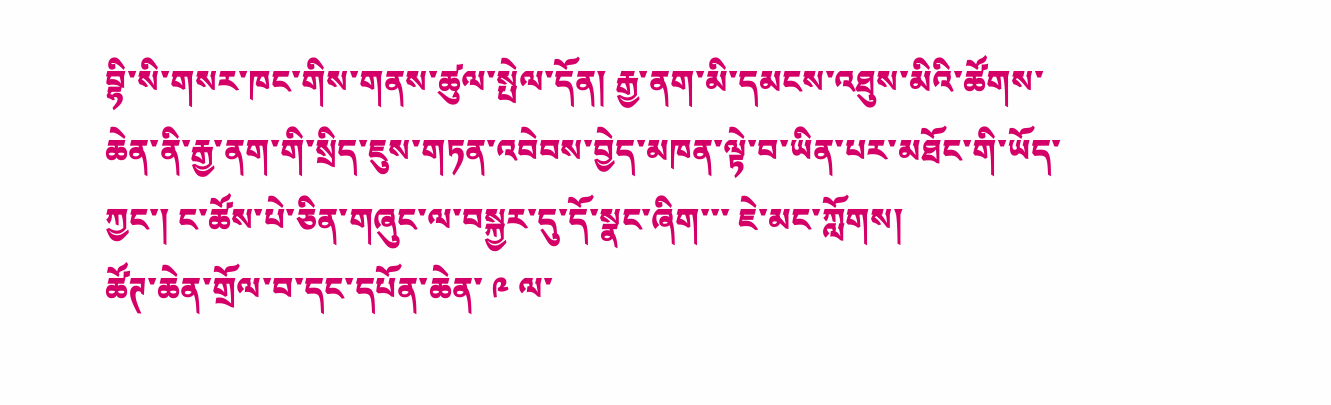བྷི་སི་གསར་ཁང་གིས་གནས་ཚུལ་སྤེལ་དོན། རྒྱ་ནག་མི་དམངས་འཐུས་མིའི་ཚོགས་ཆེན་ནི་རྒྱ་ནག་གི་སྲིད་ཇུས་གཏན་འབེབས་བྱེད་མཁན་ལྟེ་བ་ཡིན་པར་མཐོང་གི་ཡོད་ཀྱང་། ང་ཚོས་པེ་ཅིན་གཞུང་ལ་བསྐྱར་དུ་དོ་སྣང་ཞིག་་་ ཇེ་མང་ཀློགས།
ཚོཊ་ཆེན་གྲོལ་བ་དང་དཔོན་ཆེན་ ༩ ལ་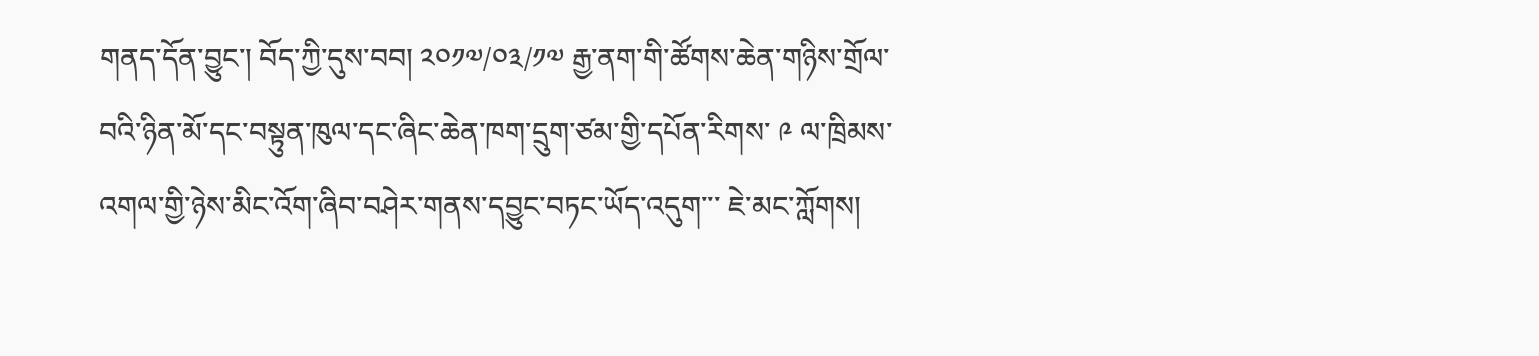གནད་དོན་བྱུང་། བོད་ཀྱི་དུས་བབ། ༢༠༡༧/༠༣/༡༧ རྒྱ་ནག་གི་ཚོགས་ཆེན་གཉིས་གྲོལ་བའི་ཉིན་མོ་དང་བསྟུན་ཁུལ་དང་ཞིང་ཆེན་ཁག་དྲུག་ཙམ་གྱི་དཔོན་རིགས་ ༩ ལ་ཁྲིམས་འགལ་གྱི་ཉེས་མིང་འོག་ཞིབ་བཤེར་གནས་དབྱུང་བཏང་ཡོད་འདུག་་་ ཇེ་མང་ཀློགས།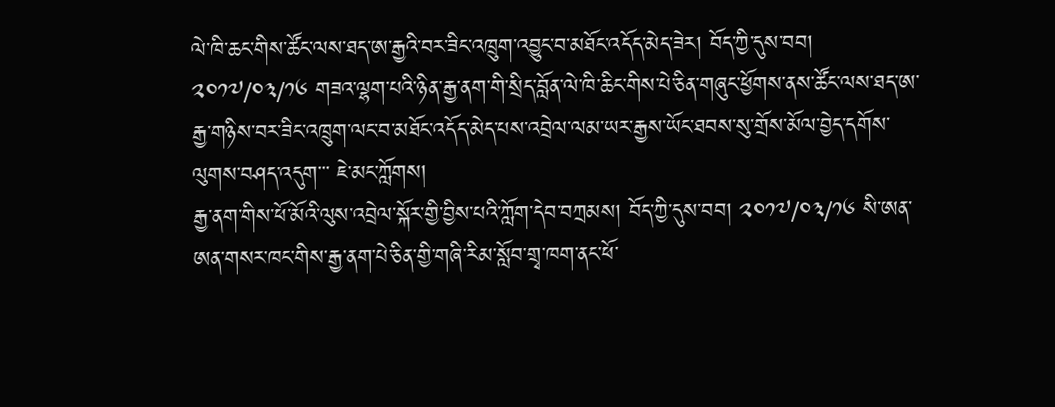ལེ་ཁི་ཆང་གིས་ཚོང་ལས་ཐད་ཨ་རྒྱའི་བར་ཟིང་འཁྲུག་འབྱུང་བ་མཐོང་འདོད་མེད་ཟེར། བོད་ཀྱི་དུས་བབ། ༢༠༡༧/༠༣/༡༦ གཟའ་ལྷག་པའི་ཉིན་རྒྱ་ནག་གི་སྲིད་བློན་ལེ་ཁི་ཆིང་གིས་པེ་ཅིན་གཞུང་ཕྱོགས་ནས་ཚོང་ལས་ཐད་ཨ་རྒྱ་གཉིས་བར་ཟིང་འཁྲུག་ལང་བ་མཐོང་འདོད་མེད་པས་འབྲེལ་ལམ་ཡར་རྒྱས་ཡོང་ཐབས་སུ་གྲོས་མོལ་བྱེད་དགོས་ལུགས་བཤད་འདུག་་་ ཇེ་མང་ཀློགས།
རྒྱ་ནག་གིས་ཕོ་མོའི་ལུས་འབྲེལ་སྐོར་གྱི་བྱིས་པའི་ཀློག་དེབ་བཀྲམས། བོད་ཀྱི་དུས་བབ། ༢༠༡༧/༠༣/༡༦ སི་ཨན་ཨན་གསར་ཁང་གིས་རྒྱ་ནག་པེ་ཅིན་གྱི་གཞི་རིམ་སློབ་གྲྭ་ཁག་ནང་ཕོ་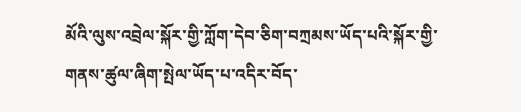མོའི་ལུས་འབྲེལ་སྐོར་གྱི་ཀློག་དེབ་ཅིག་བཀྲམས་ཡོད་པའི་སྐོར་གྱི་གནས་ཚུལ་ཞིག་སྤེལ་ཡོད་པ་འདིར་བོད་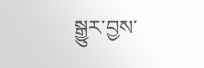སྒྱུར་བྱས་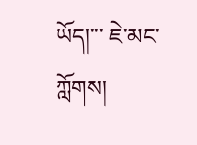ཡོད།་་་ ཇེ་མང་ཀློགས།